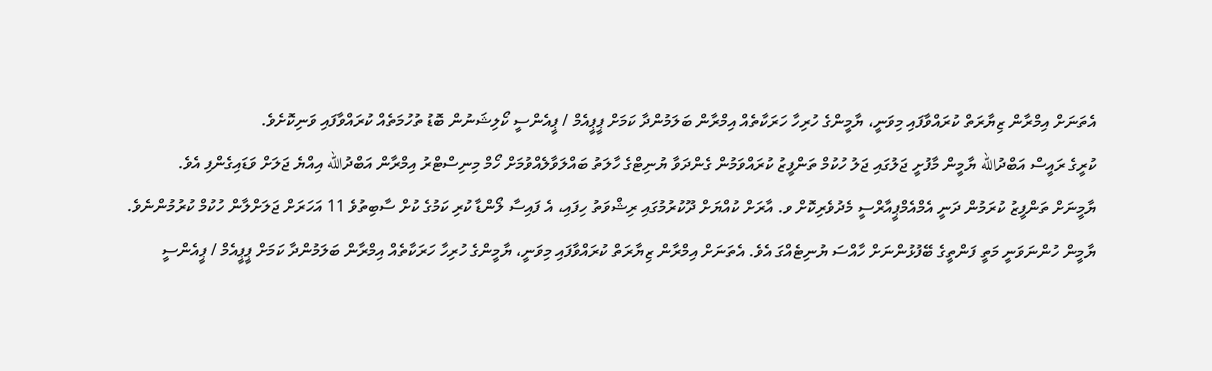އެތަނަށް އިމްރާން ޒިޔާރަތް ކުރައްވާފައި މިވަނީ، ޔާމީންގެ ހުރިހާ ހަރަކާތެއް އިމްރާން ބަލަމުންދާ ކަމަށް ޕީޕީއެމް / ޕީއެންސީ ކޯލިޝަނުން ބޮޑު ތުހުމަތެއް ކުރައްވާފައި ވަނިކޮށެވެ.
ކުރީގެ ރައީސް އަބްދުالله ޔާމީން މާފުށީ ޖަލުގައި ޖަލު ހުކުމް ތަންފީޒު ކުރައްވަމުން ގެންދަވާ ޔުނިޓްގެ ހާލަތު ބައްލަވާލެއްވުމަށް ހޯމް މިނިސްޓްރު އިމްރާން އަބްދުالله އިއްޔެ ޖަލަށް ވަޑައިގެންފި އެވެ.
ޔާމީނަށް ތަންފީޒު ކުރަމުން ދަނީ އެމްއެމްޕީއާރްސީ މެދުވެރިކޮށް ވ. އާރަށް ކުއްޔަށް ދޫކުރުމުގައި ރިޝްވަތު ހިފައި، އެ ފައިސާ ލޯންޑާ ކުރި ކަމުގެ ކުށް ސާބިތުވެ 11 އަހަރަށް ޖަލަށްލާން ހުކުމް ކުރުމުންނެވެ.
ޔާމީން ހުންނަވަނީ މަތީ ފަންތީގެ ބޭފުޅުންނަށް ހާއްސަ ޔުނިޓެއްގަ އެވެ. އެތަނަށް އިމްރާން ޒިޔާރަތް ކުރައްވާފައި މިވަނީ، ޔާމީންގެ ހުރިހާ ހަރަކާތެއް އިމްރާން ބަލަމުންދާ ކަމަށް ޕީޕީއެމް / ޕީއެންސީ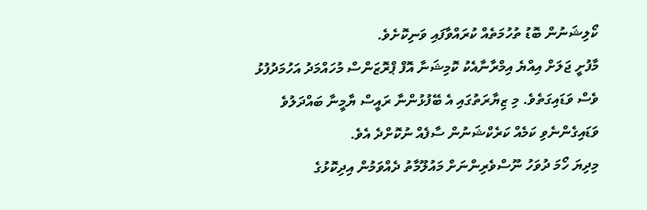ކޯލިޝަނުން ބޮޑު ތުހުމަތެއް ކުރައްވާފައި ވަނިކޮށެވެ.
މާފުށީ ޖަލަށް އިއްޔެ އިމްރާނާއެކު ކޮމިޝަނާ އޮފް ޕްރޮޒަންސް މުހައްމަދު އަހުމަދުފުޅު ވެސް ވަޑައިގަތެވެ. މި ޒިޔާރަތުގައި އެ ބޭފުޅުންނާ ރައީސް ޔާމީނާ ބައްދަލުވެ ވަޑައިގެންނެވި ކަމެއް ކަރެކްޝަނުން ސާފެއް ނުކޮށްދެ އެވެ.
މިދިޔަ ހޯމަ ދުވަހު ނޫސްވެރިންނަށް މައުލޫމާތު ދެއްވަމުން އިދިކޮޅުގެ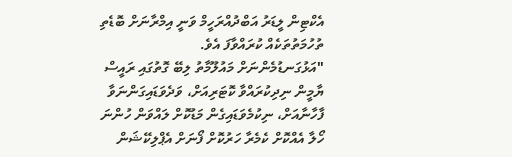އެކްޓިން ލީޑަރު އަބްދުއްރަހީމް ވަނީ އިމްރާނަށް ބޮޑެތި ތުހުމަތުތަކެއް ކުރައްވާފަ އެވެ.
"އަޅުގަނޑުމެންނަށް މައުލޫމާތު ލިބޭ ގޮތުގައި ރައީސް ޔާމީން ނިދިކުރައްވާ ކޮޓަރިއަށް، ވަދެވަޑައިގަންނަވާ ފާހާނާއަށް، ނިކުމެވަޑައިގެން މަޑުކޮށް ލައްވަން ހުންނަ ހޯލާ އެއްކޮށް ކެމެރާ ހަރުކޮށް ފޯނަށް އެޕްލިކޭޝަން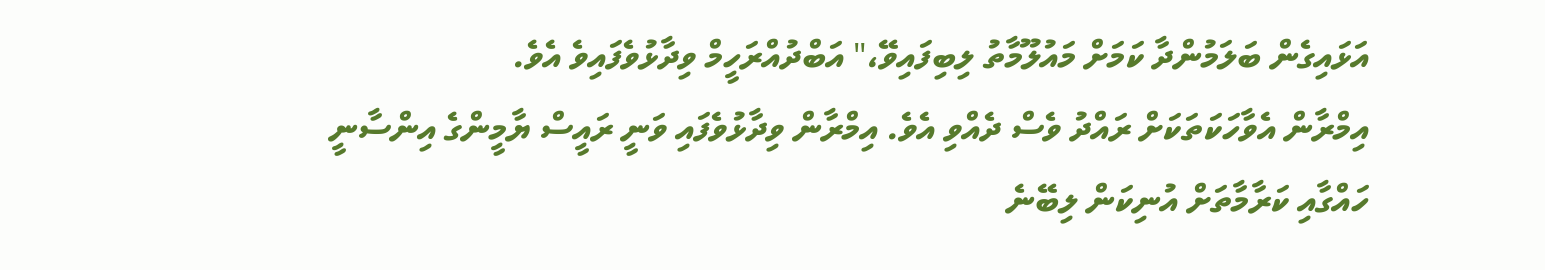އަޅައިގެން ބަލަމުންދާ ކަމަށް މައުލޫމާތު ލިބިފައިވޭ،" އަބްދުއްރަހީމް ވިދާޅުވެފައިވެ އެވެ.
އިމްރާން އެވާހަކަތަކަށް ރައްދު ވެސް ދެއްވި އެވެ. އިމްރާން ވިދާޅުވެފައި ވަނީ ރައީސް ޔާމީންގެ އިންސާނީ ހައްގާއި ކަރާމާތަށް އުނިކަން ލިބޭނެ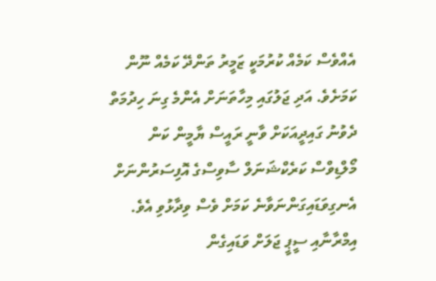އެއްވެސް ކަމެއް ކުރުމަކީ ޒަމީރު ތަންދޭ ކަމެއް ނޫން ކަމަށެވެ. އަދި ޖަލުގައި މިހާތަނަށް އެންމެ ގިނަ ހިދުމަތް ދެވުނު ގައިދީއަކަށް ވާނީ ރައީސް ޔާމީން ކަން މޯލްޑިވްސް ކަރެކްޝަނަލް ސާވިސްގެ އޮފިސަރުންނަށް އެނގިވަޑައިގަންނަވާނެ ކަމަށް ވެސް ވިދާޅުވި އެވެ.
އިމްރާނާއި ސީޕީ ޖަލަށް ވަޑައިގެން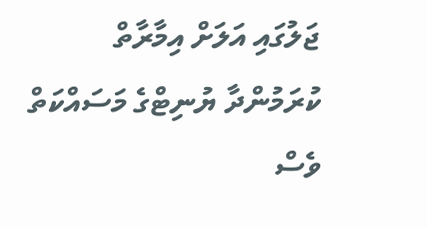ޖަލުގައި އަލަށް އިމާރާތް ކުރަމުންދާ ޔުނިޓްގެ މަސައްކަތް ވެސް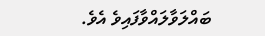ބައްލަވާލައްވާފައިވެ އެވެ.